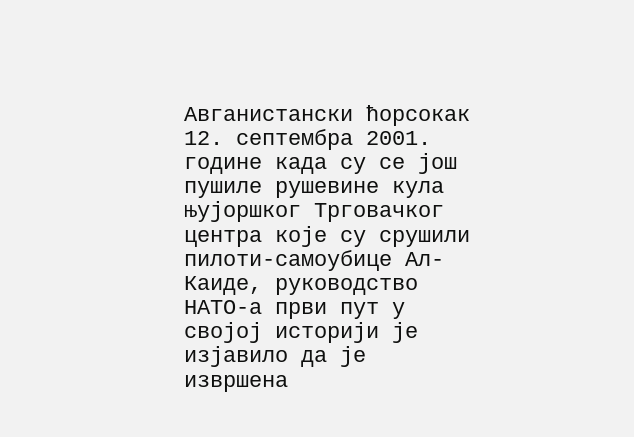Авганистански ћорсокак
12. септембра 2001. године када су се још пушиле рушевине кула њујоршког Трговачког центра које су срушили пилоти-самоубице Ал-Каиде, руководство НАТО-а први пут у својој историји је изјавило да је извршена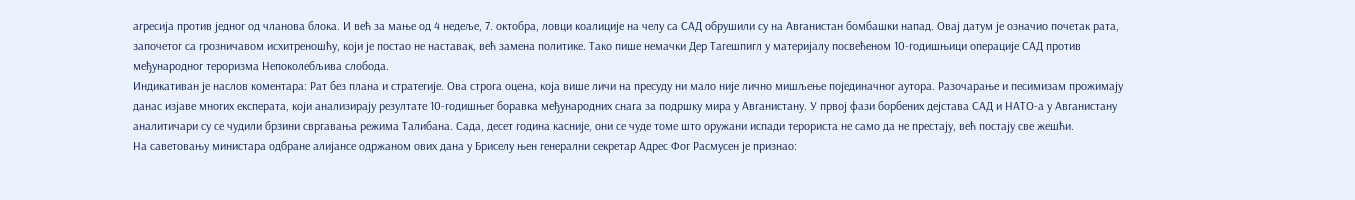агресија против једног од чланова блока. И већ за мање од 4 недеље, 7. октобра, ловци коалиције на челу са САД обрушили су на Авганистан бомбашки напад. Овај датум је означио почетак рата, започетог са грозничавом исхитреношћу, који је постао не наставак, већ замена политике. Тако пише немачки Дер Тагешпигл у материјалу посвећеном 10-годишњици операције САД против међународног тероризма Непоколебљива слобода.
Индикативан је наслов коментара: Рат без плана и стратегије. Ова строга оцена, која више личи на пресуду ни мало није лично мишљење појединачног аутора. Разочарање и песимизам прожимају данас изјаве многих експерата, који анализирају резултате 10-годишњег боравка међународних снага за подршку мира у Авганистану. У првој фази борбених дејстава САД и НАТО-а у Авганистану аналитичари су се чудили брзини свргавања режима Талибана. Сада, десет година касније, они се чуде томе што оружани испади терориста не само да не престају, већ постају све жешћи.
На саветовању министара одбране алијансе одржаном ових дана у Бриселу њен генерални секретар Адрес Фог Расмусен је признао: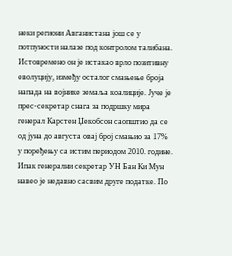неки региони Авганистана још се у потпуности налазе под контролом талибана. Истовремено он је истакао врло позитивну еволуцију, између осталог смањење броја напада на војнике земаља коалиције. Јуче је прес-секретар снага за подршку мира генерал Карстен Џекобсон саопштио да се од јуна до августа овај број смањио за 17% у поређењу са истим периодом 2010. године. Ипак генерални секретар УН Бан Ки Мун навео је недавно сасвим друге податке. По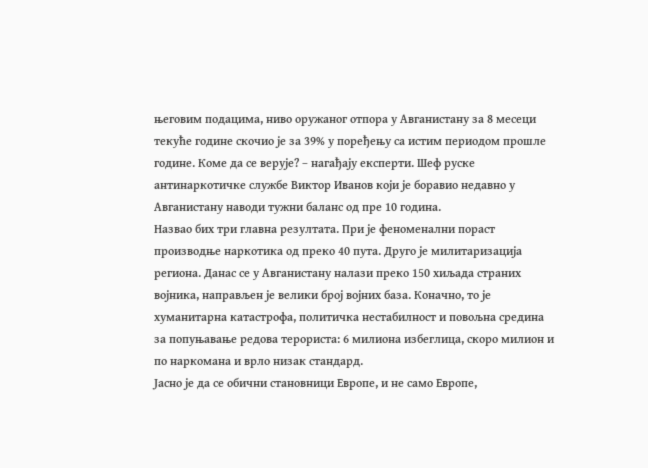његовим подацима, ниво оружаног отпора у Авганистану за 8 месеци текуће године скочио је за 39% у поређењу са истим периодом прошле године. Коме да се верује? – нагађају експерти. Шеф руске антинаркотичке службе Виктор Иванов који је боравио недавно у Авганистану наводи тужни баланс од пре 10 година.
Назвао бих три главна резултата. При је феноменални пораст производње наркотика од преко 40 пута. Друго је милитаризација региона. Данас се у Авганистану налази преко 150 хиљада страних војника, направљен је велики број војних база. Коначно, то је хуманитарна катастрофа, политичка нестабилност и повољна средина за попуњавање редова терориста: 6 милиона избеглица, скоро милион и по наркомана и врло низак стандард.
Јасно је да се обични становници Европе, и не само Европе,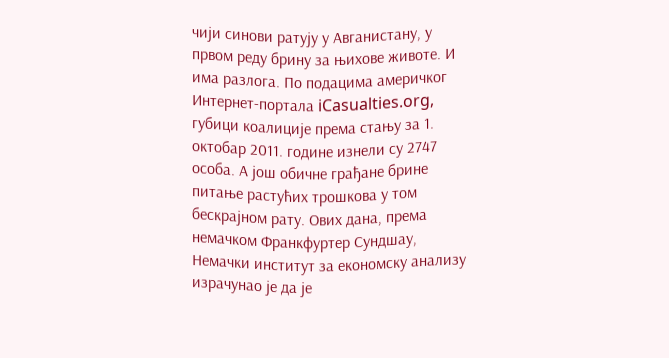чији синови ратују у Авганистану, у првом реду брину за њихове животе. И има разлога. По подацима америчког Интернет-портала iCasualties.org, губици коалиције према стању за 1. октобар 2011. године изнели су 2747 особа. А још обичне грађане брине питање растућих трошкова у том бескрајном рату. Ових дана, према немачком Франкфуртер Сундшау, Немачки институт за економску анализу израчунао је да је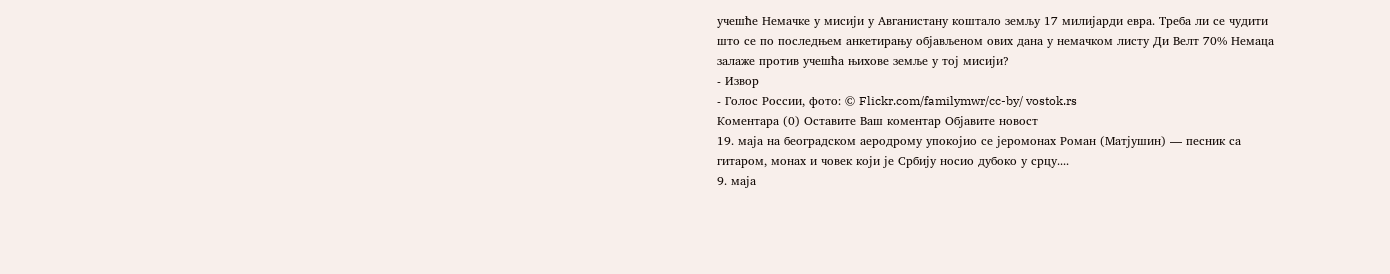учешће Немачке у мисији у Авганистану коштало земљу 17 милијарди евра. Треба ли се чудити што се по последњем анкетирању објављеном ових дана у немачком листу Ди Велт 70% Немаца залаже против учешћа њихове земље у тој мисији?
- Извор
- Голос России, фото: © Flickr.com/familymwr/cc-by/ vostok.rs
Коментара (0) Оставите Ваш коментар Објавите новост
19. маја на београдском аеродрому упокојио се јеромонах Роман (Матјушин) — песник са гитаром, монах и човек који је Србију носио дубоко у срцу....
9. маја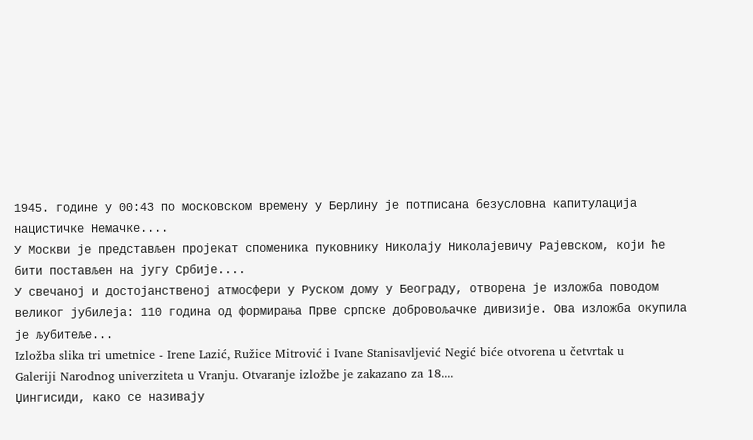1945. године у 00:43 по московском времену у Берлину је потписана безусловна капитулација нацистичке Немачке....
У Москви је представљен пројекат споменика пуковнику Николају Николајевичу Рајевском, који ће бити постављен на југу Србије....
У свечаној и достојанственој атмосфери у Руском дому у Београду, отворена је изложба поводом великог јубилеја: 110 година од формирања Прве српске добровољачке дивизије. Ова изложба окупила је љубитеље...
Izložba slika tri umetnice - Irene Lazić, Ružice Mitrović i Ivane Stanisavljević Negić biće otvorena u četvrtak u Galeriji Narodnog univerziteta u Vranju. Otvaranje izložbe je zakazano za 18....
Џингисиди, како се називају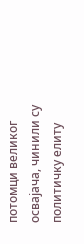потомци великог освајача, чинили су политичку елиту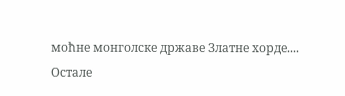моћне монголске државе Златне хорде....
Остале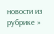новости из рубрике »